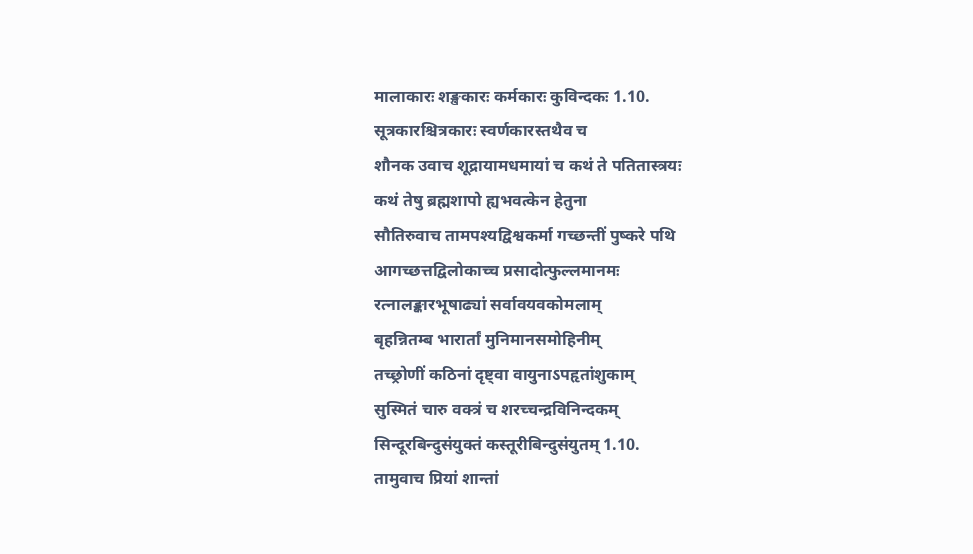मालाकारः शङ्खकारः कर्मकारः कुविन्दकः 1.10.
सूत्रकारश्चित्रकारः स्वर्णकारस्तथैव च
शौनक उवाच शूद्रायामधमायां च कथं ते पतितास्त्रयः
कथं तेषु ब्रह्मशापो ह्यभवत्केन हेतुना
सौतिरुवाच तामपश्यद्विश्वकर्मा गच्छन्तीं पुष्करे पथि
आगच्छत्तद्विलोकाच्च प्रसादोत्फुल्लमानमः
रत्नालङ्कारभूषाढ्यां सर्वावयवकोमलाम्
बृहन्नितम्ब भारार्तां मुनिमानसमोहिनीम्
तच्छ्रोणीं कठिनां दृष्ट्वा वायुनाऽपहृतांशुकाम्
सुस्मितं चारु वक्त्रं च शरच्चन्द्रविनिन्दकम्
सिन्दूरबिन्दुसंयुक्तं कस्तूरीबिन्दुसंयुतम् 1.10.
तामुवाच प्रियां शान्तां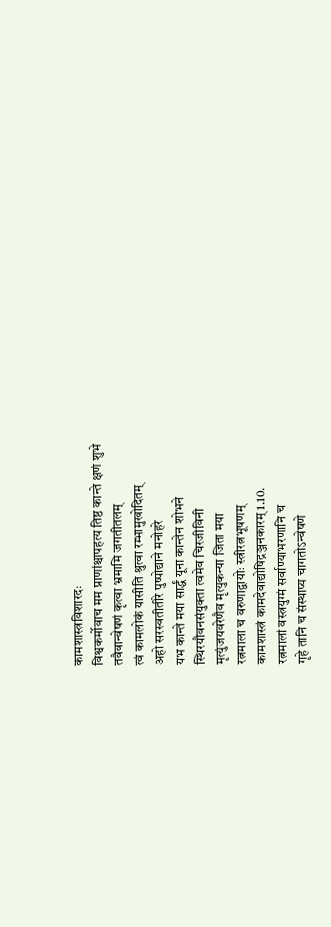कामशास्त्रविशारदः
विश्वकर्मोवाच मम प्राणांश्चापहत्य तिष्ठ कान्ते क्षणं शुभे
तवैवान्वेषणं कृत्वा भ्रमामि जगतीतलम्
त्वं कामलोकं यासीति श्रुत्वा रम्भामुखोदितम्
अहो सरस्वतीतीरे पुष्पोद्याने मनोहरे
यभ कान्ते मया सार्द्धं यूना कान्तेन शोभने
स्थिरयौवनसंयुक्ता त्वमेव चिरजीविनी
मृत्युंजयवरेणैव मृत्युकन्या जिता मया
रत्नमाला च वरुणाद्वायोः स्त्रीरत्नभूषणम्
कामशास्त्रं कामदेवाद्योषिद्रञ्जनकारम् 1.10.
रत्नमालां वस्त्रयुग्मं सर्वाण्याभरणानि च
गृहे तानि च संस्थाप्य चागतोऽन्वेषणे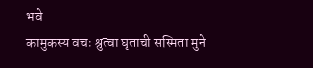भवे
कामुकस्य वचः श्रुत्वा घृताची सस्मिता मुने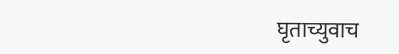घृताच्युवाच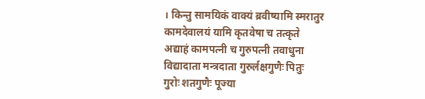। किन्तु सामयिकं वाक्यं ब्रवीष्यामि स्मरातुर
कामदेवालयं यामि कृतवेषा च तत्कृते
अद्याहं कामपत्नी च गुरुपत्नी तवाधुना
विद्यादाता मन्त्रदाता गुरुर्लक्षगुणैः पितुः
गुरोः शतगुणैः पूज्या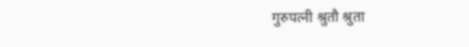गुरुपत्नी श्रुतौ श्रुता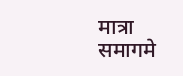मात्रा समागमे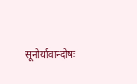सूनोर्यावान्दोषः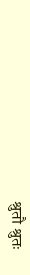श्रुतौ श्रुतः